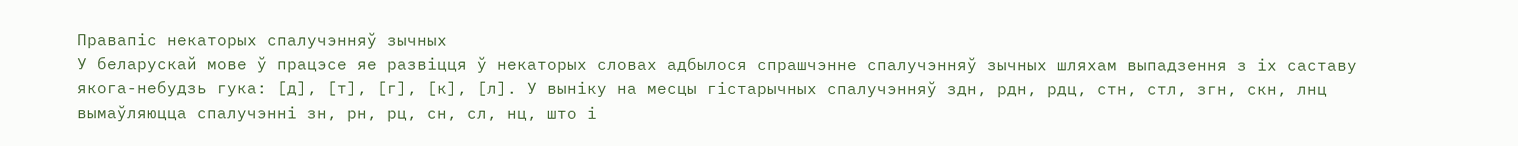Правапіс некаторых спалучэнняў зычных
У беларускай мове ў працэсе яе развіцця ў некаторых словах адбылося спрашчэнне спалучэнняў зычных шляхам выпадзення з іх саставу якога-небудзь гука: [д], [т], [г], [к], [л]. У выніку на месцы гістарычных спалучэнняў здн, рдн, рдц, стн, стл, згн, скн, лнц вымаўляюцца спалучэнні зн, рн, рц, сн, сл, нц, што і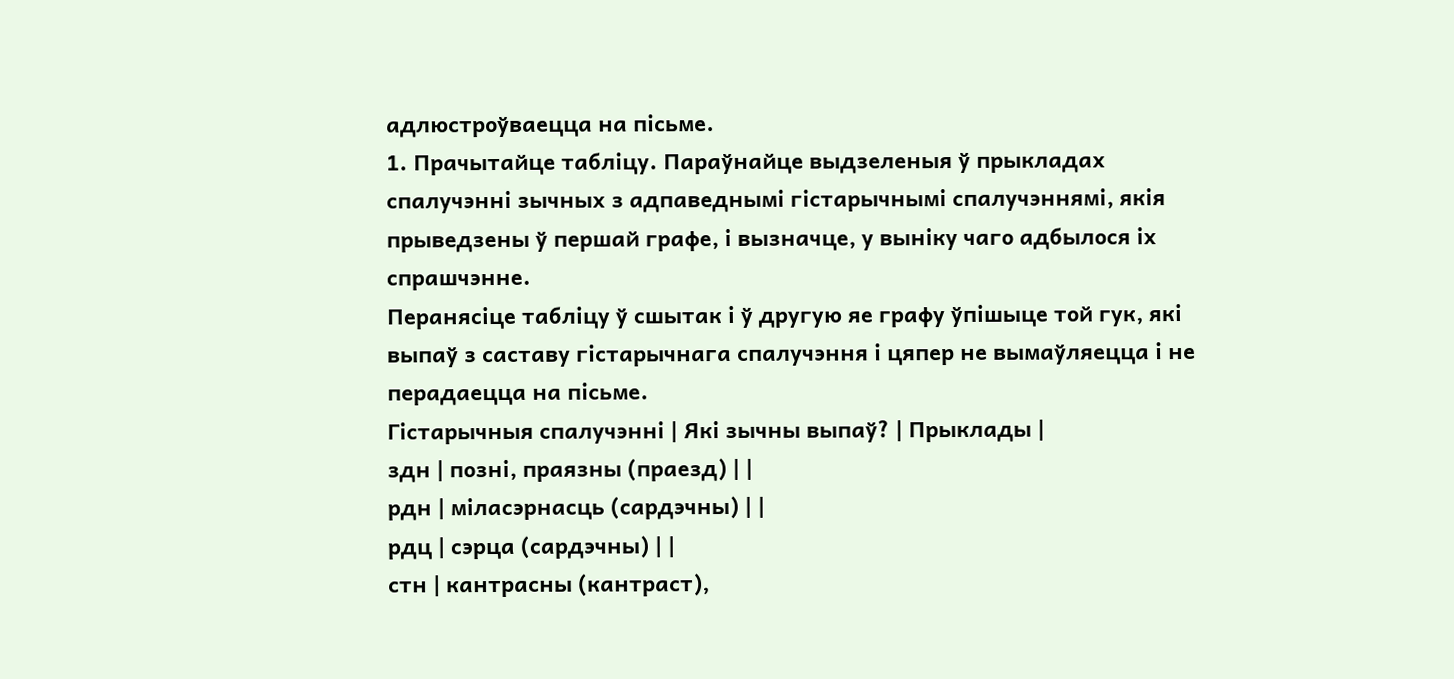адлюстроўваецца на пісьме.
1. Прачытайце табліцу. Параўнайце выдзеленыя ў прыкладах спалучэнні зычных з адпаведнымі гістарычнымі спалучэннямі, якія прыведзены ў першай графе, і вызначце, у выніку чаго адбылося іх спрашчэнне.
Перанясіце табліцу ў сшытак і ў другую яе графу ўпішыце той гук, які выпаў з саставу гістарычнага спалучэння і цяпер не вымаўляецца і не перадаецца на пісьме.
Гістарычныя спалучэнні | Які зычны выпаў? | Прыклады |
здн | позні, праязны (праезд) | |
рдн | міласэрнасць (сардэчны) | |
рдц | сэрца (сардэчны) | |
стн | кантрасны (кантраст),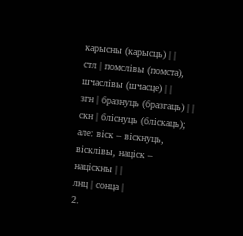карысны (карысць) | |
стл | помслівы (помста), шчаслівы (шчасце) | |
згн | бразнуць (бразгаць) | |
скн | бліснуць (бліскаць); але: віск – віскнуць, вісклівы, націск – націскны | |
лнц | сонца |
2.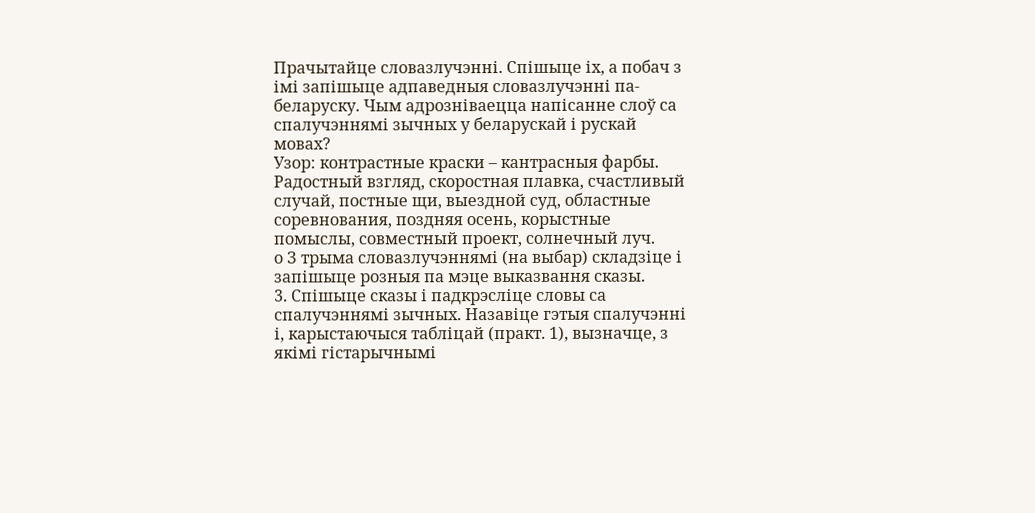Прачытайце словазлучэнні. Спішыце іх, а побач з імі запішыце адпаведныя словазлучэнні па-беларуску. Чым адрозніваецца напісанне слоў са спалучэннямі зычных у беларускай і рускай мовах?
Узор: контрастные краски – кантрасныя фарбы.
Радостный взгляд, скоростная плавка, счастливый случай, постные щи, выездной суд, областные соревнования, поздняя осень, корыстные помыслы, совместный проект, солнечный луч.
о З трыма словазлучэннямі (на выбар) складзіце і запішыце розныя па мэце выказвання сказы.
3. Спішыце сказы і падкрэсліце словы са спалучэннямі зычных. Назавіце гэтыя спалучэнні і, карыстаючыся табліцай (практ. 1), вызначце, з якімі гістарычнымі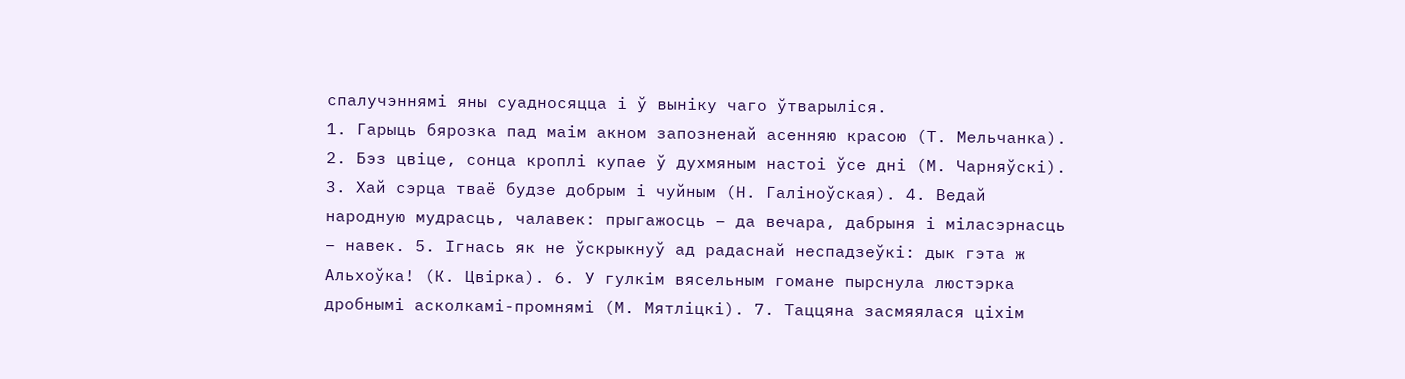спалучэннямі яны суадносяцца і ў выніку чаго ўтварыліся.
1. Гарыць бярозка пад маім акном запозненай асенняю красою (Т. Мельчанка). 2. Бэз цвіце, сонца кроплі купае ў духмяным настоі ўсе дні (М. Чарняўскі). 3. Хай сэрца тваё будзе добрым і чуйным (Н. Галіноўская). 4. Ведай народную мудрасць, чалавек: прыгажосць – да вечара, дабрыня і міласэрнасць – навек. 5. Ігнась як не ўскрыкнуў ад радаснай неспадзеўкі: дык гэта ж Альхоўка! (К. Цвірка). 6. У гулкім вясельным гомане пырснула люстэрка дробнымі асколкамі-промнямі (М. Мятліцкі). 7. Таццяна засмяялася ціхім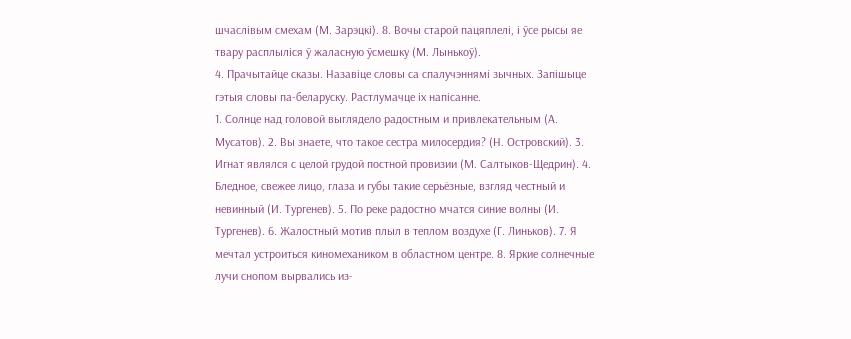шчаслівым смехам (М. Зарэцкі). 8. Вочы старой пацяплелі, і ўсе рысы яе твару расплыліся ў жаласную ўсмешку (М. Лынькоў).
4. Прачытайце сказы. Назавіце словы са спалучэннямі зычных. Запішыце гэтыя словы па-беларуску. Растлумачце іх напісанне.
1. Солнце над головой выглядело радостным и привлекательным (А. Мусатов). 2. Вы знаете, что такое сестра милосердия? (Н. Островский). 3. Игнат являлся с целой грудой постной провизии (М. Салтыков-Щедрин). 4. Бледное, свежее лицо, глаза и губы такие серьёзные, взгляд честный и невинный (И. Тургенев). 5. По реке радостно мчатся синие волны (И. Тургенев). 6. Жалостный мотив плыл в теплом воздухе (Г. Линьков). 7. Я мечтал устроиться киномехаником в областном центре. 8. Яркие солнечные лучи снопом вырвались из-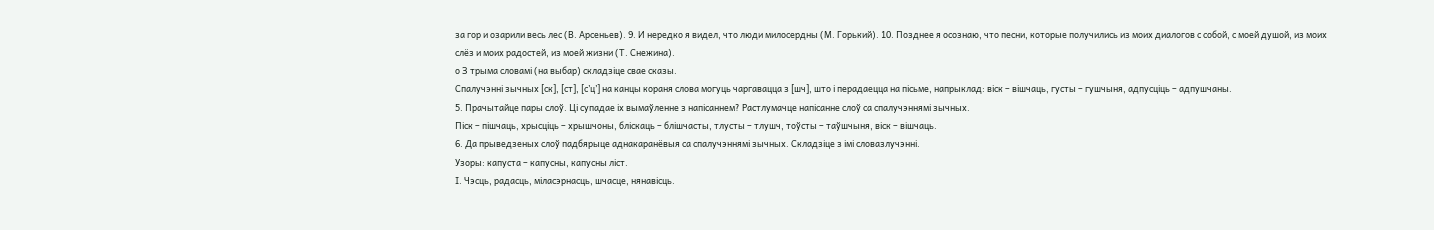за гор и озарили весь лес (В. Арсеньев). 9. И нередко я видел, что люди милосердны (М. Горький). 10. Позднее я осознаю, что песни, которые получились из моих диалогов с собой, с моей душой, из моих слёз и моих радостей, из моей жизни (Т. Снежина).
о З трыма словамі (на выбар) складзіце свае сказы.
Спалучэнні зычных [ск], [ст], [с’ц’] на канцы кораня слова могуць чаргавацца з [шч], што і перадаецца на пісьме, напрыклад: віск – вішчаць, густы – гушчыня, адпусціць – адпушчаны.
5. Прачытайце пары слоў. Ці супадае іх вымаўленне з напісаннем? Растлумачце напісанне слоў са спалучэннямі зычных.
Піск – пішчаць, хрысціць – хрышчоны, бліскаць – блішчасты, тлусты – тлушч, тоўсты – таўшчыня, віск – вішчаць.
6. Да прыведзеных слоў падбярыце аднакаранёвыя са спалучэннямі зычных. Складзіце з імі словазлучэнні.
Узоры: капуста – капусны, капусны ліст.
І. Чэсць, радасць, міласэрнасць, шчасце, нянавісць.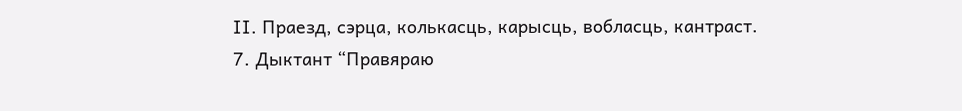ІІ. Праезд, сэрца, колькасць, карысць, вобласць, кантраст.
7. Дыктант “Правяраю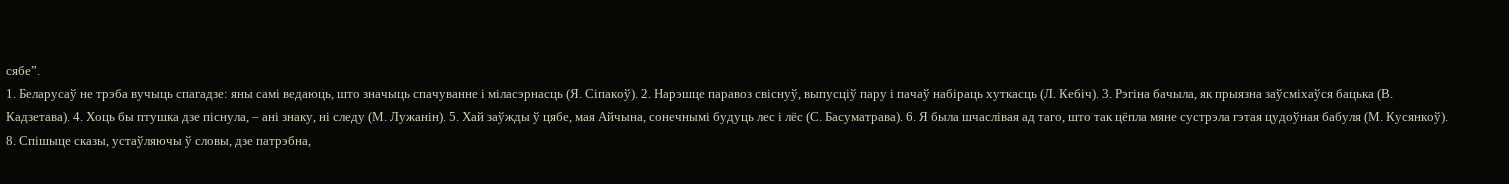сябе”.
1. Беларусаў не трэба вучыць спагадзе: яны самі ведаюць, што значыць спачуванне і міласэрнасць (Я. Сіпакоў). 2. Нарэшце паравоз свіснуў, выпусціў пару і пачаў набіраць хуткасць (Л. Кебіч). 3. Рэгіна бачыла, як прыязна заўсміхаўся бацька (В. Кадзетава). 4. Хоць бы птушка дзе піснула, – ані знаку, ні следу (М. Лужанін). 5. Хай заўжды ў цябе, мая Айчына, сонечнымі будуць лес і лёс (С. Басуматрава). 6. Я была шчаслівая ад таго, што так цёпла мяне сустрэла гэтая цудоўная бабуля (М. Кусянкоў).
8. Спішыце сказы, устаўляючы ў словы, дзе патрэбна,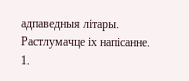адпаведныя літары. Растлумачце іх напісанне.
1.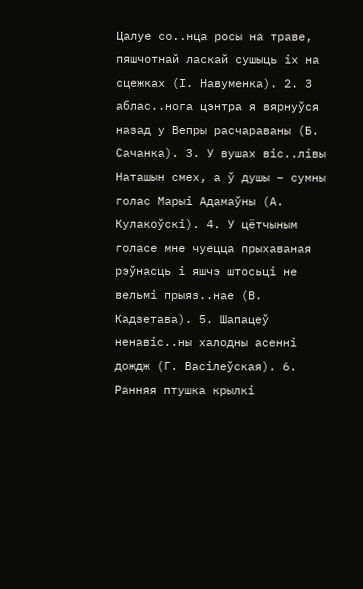Цалуе со..нца росы на траве, пяшчотнай ласкай сушыць іх на сцежках (І. Навуменка). 2. З аблас..нога цэнтра я вярнуўся назад у Вепры расчараваны (Б. Сачанка). 3. У вушах віс..лівы Наташын смех, а ў душы – сумны голас Марыі Адамаўны (А. Кулакоўскі). 4. У цётчыным голасе мне чуецца прыхаваная рэўнасць і яшчэ штосьці не вельмі прыяз..нае (В. Кадзетава). 5. Шапацеў ненавіс..ны халодны асенні дождж (Г. Васілеўская). 6. Ранняя птушка крылкі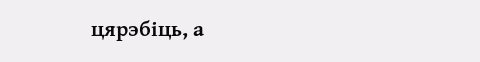цярэбіць, а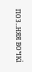поз..няя вочкі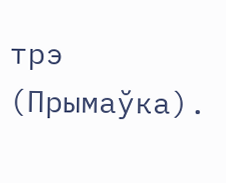трэ (Прымаўка).